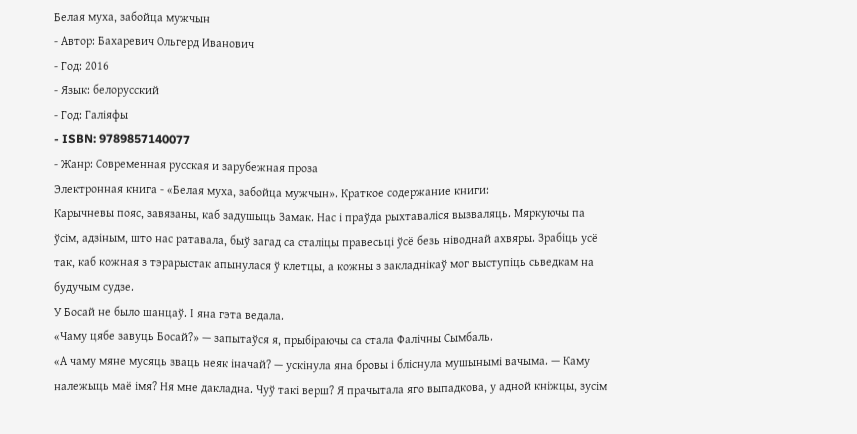Белая муха, забойца мужчын
- Автор: Бахаревич Ольгерд Иванович
- Год: 2016
- Язык: белорусский
- Год: Галіяфы
- ISBN: 9789857140077
- Жанр: Современная русская и зарубежная проза
Электронная книга - «Белая муха, забойца мужчын». Краткое содержание книги:
Карычневы пояс, завязаны, каб задушыць Замак. Нас і праўда рыхтаваліся вызваляць. Мяркуючы па ўсім, адзіным, што нас ратавала, быў загад са сталіцы правесьці ўсё безь ніводнай ахвяры. Зрабіць усё так, каб кожная з тэрарыстак апынулася ў клетцы, а кожны з закладнікаў мог выступіць сьведкам на будучым судзе.
У Босай не было шанцаў. І яна гэта ведала.
«Чаму цябе завуць Босай?» — запытаўся я, прыбіраючы са стала Фалічны Сымбаль.
«А чаму мяне мусяць зваць неяк іначай? — ускінула яна бровы і бліснула мушынымі вачыма. — Каму належыць маё імя? Ня мне дакладна. Чуў такі верш? Я прачытала яго выпадкова, у адной кніжцы, зусім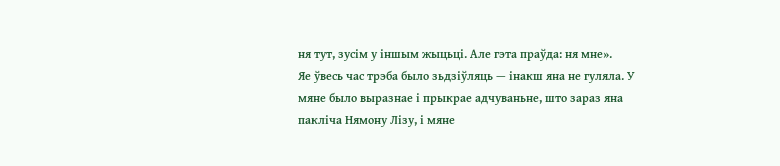ня тут, зусім у іншым жыцьці. Але гэта праўда: ня мне».
Яе ўвесь час трэба было зьдзіўляць — інакш яна не гуляла. У мяне было выразнае і прыкрае адчуваньне, што зараз яна пакліча Нямону Лізу, і мяне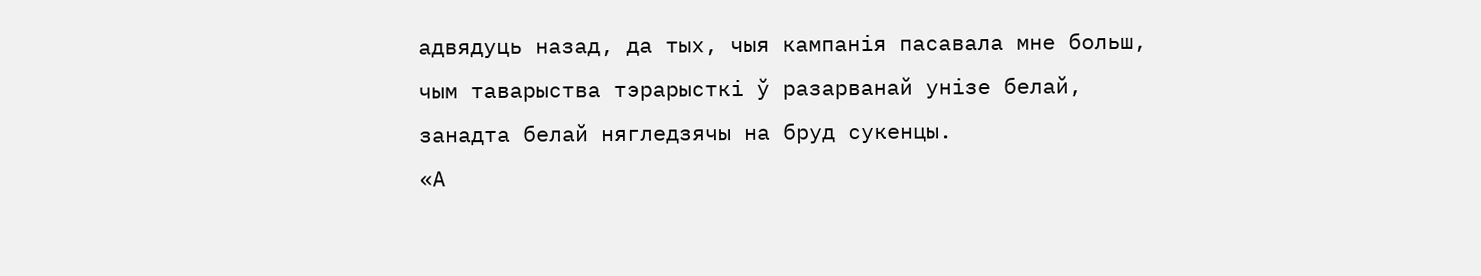адвядуць назад, да тых, чыя кампанія пасавала мне больш, чым таварыства тэрарысткі ў разарванай унізе белай, занадта белай нягледзячы на бруд сукенцы.
«А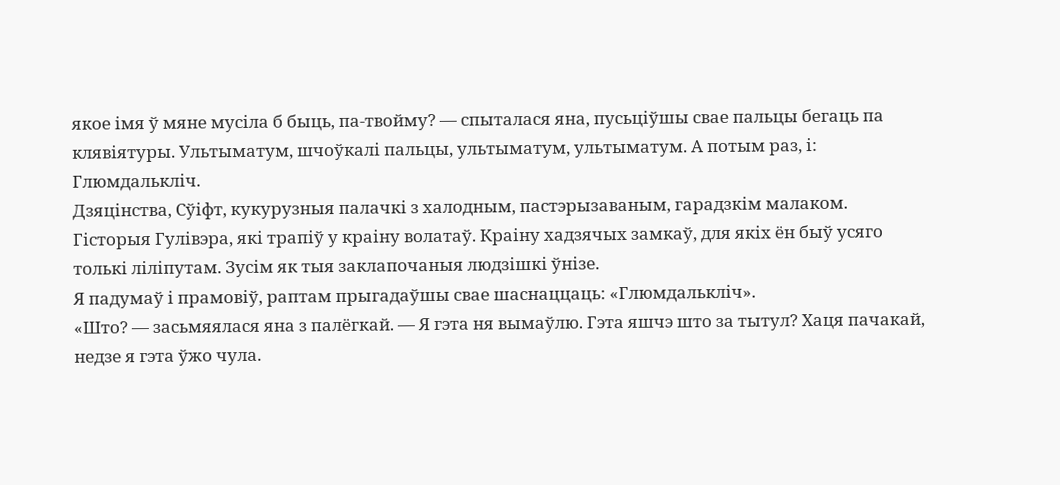якое імя ў мяне мусіла б быць, па-твойму? — спыталася яна, пусьціўшы свае пальцы бегаць па клявіятуры. Ультыматум, шчоўкалі пальцы, ультыматум, ультыматум. А потым раз, і: Глюмдалькліч.
Дзяцінства, Сўіфт, кукурузныя палачкі з халодным, пастэрызаваным, гарадзкім малаком. Гісторыя Гулівэра, які трапіў у краіну волатаў. Краіну хадзячых замкаў, для якіх ён быў усяго толькі ліліпутам. Зусім як тыя заклапочаныя людзішкі ўнізе.
Я падумаў і прамовіў, раптам прыгадаўшы свае шаснаццаць: «Глюмдалькліч».
«Што? — засьмяялася яна з палёгкай. — Я гэта ня вымаўлю. Гэта яшчэ што за тытул? Хаця пачакай, недзе я гэта ўжо чула.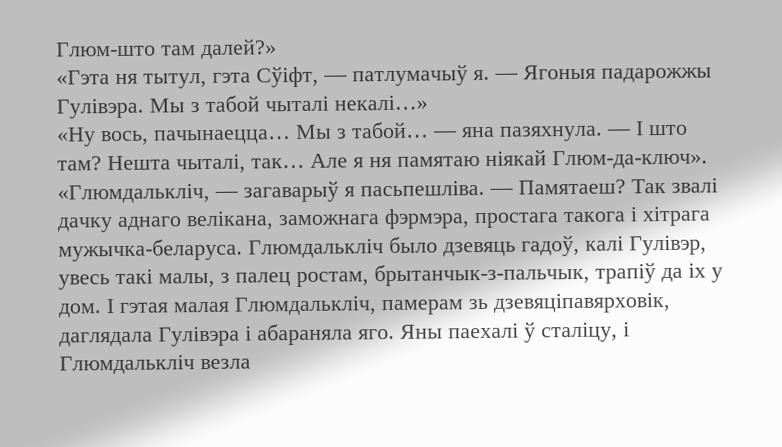Глюм-што там далей?»
«Гэта ня тытул, гэта Сўіфт, — патлумачыў я. — Ягоныя падарожжы Гулівэра. Мы з табой чыталі некалі…»
«Ну вось, пачынаецца… Мы з табой… — яна пазяхнула. — І што там? Нешта чыталі, так… Але я ня памятаю ніякай Глюм-да-ключ».
«Глюмдалькліч, — загаварыў я пасьпешліва. — Памятаеш? Так звалі дачку аднаго велікана, заможнага фэрмэра, простага такога і хітрага мужычка-беларуса. Глюмдалькліч было дзевяць гадоў, калі Гулівэр, увесь такі малы, з палец ростам, брытанчык-з-пальчык, трапіў да іх у дом. І гэтая малая Глюмдалькліч, памерам зь дзевяціпавярховік, даглядала Гулівэра і абараняла яго. Яны паехалі ў сталіцу, і Глюмдалькліч везла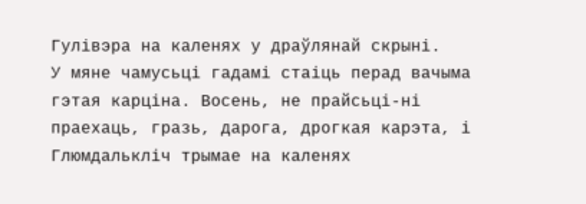Гулівэра на каленях у драўлянай скрыні.
У мяне чамусьці гадамі стаіць перад вачыма гэтая карціна. Восень, не прайсьці-ні праехаць, гразь, дарога, дрогкая карэта, і Глюмдалькліч трымае на каленях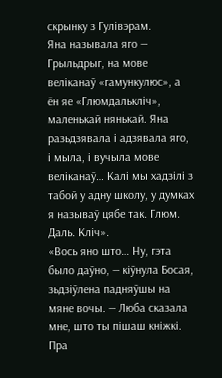скрынку з Гулівэрам.
Яна называла яго — Грыльдрыг, на мове веліканаў «гамункулюс», а ён яе «Глюмдалькліч», маленькай нянькай. Яна разьдзявала і адзявала яго, і мыла, і вучыла мове веліканаў… Калі мы хадзілі з табой у адну школу, у думках я называў цябе так. Глюм. Даль. Кліч».
«Вось яно што… Ну, гэта было даўно, — кіўнула Босая, зьдзіўлена падняўшы на мяне вочы. — Люба сказала мне, што ты пішаш кніжкі. Пра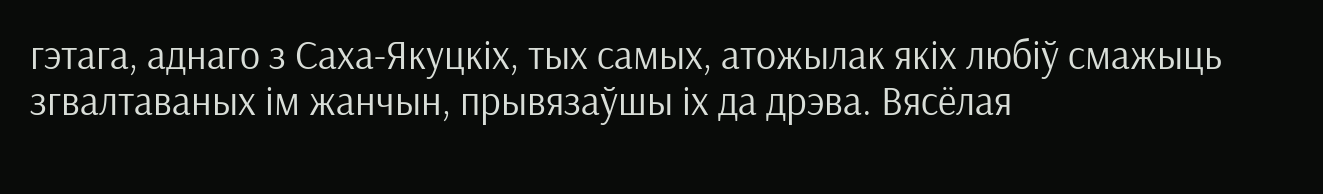гэтага, аднаго з Саха-Якуцкіх, тых самых, атожылак якіх любіў смажыць згвалтаваных ім жанчын, прывязаўшы іх да дрэва. Вясёлая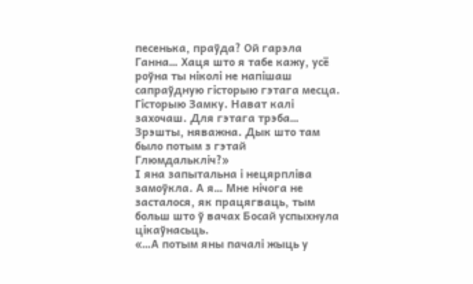песенька, праўда? Ой гарэла Ганна… Хаця што я табе кажу, усё роўна ты ніколі не напішаш сапраўдную гісторыю гэтага месца. Гісторыю Замку. Нават калі захочаш. Для гэтага трэба… Зрэшты, няважна. Дык што там было потым з гэтай Глюмдалькліч?»
І яна запытальна і нецярпліва замоўкла. А я… Мне нічога не засталося, як працягваць, тым больш што ў вачах Босай успыхнула цікаўнасьць.
«…А потым яны пачалі жыць у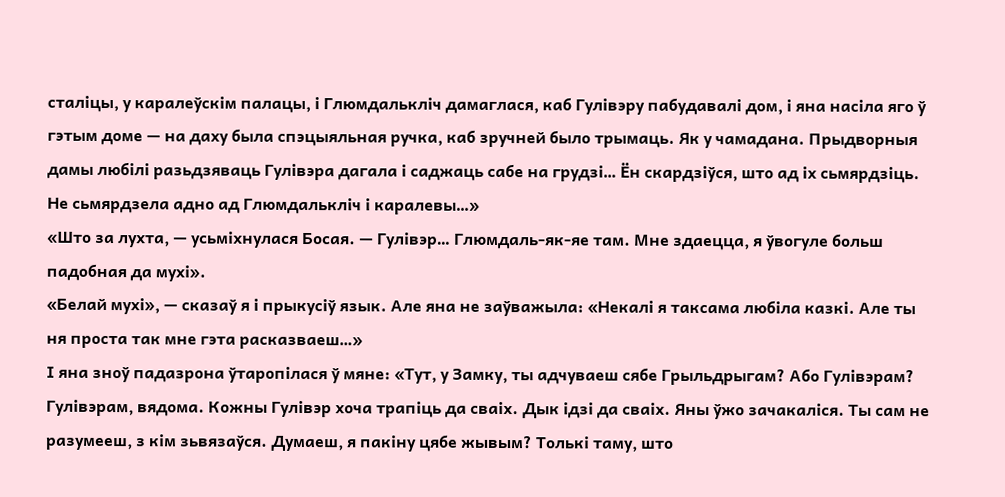сталіцы, у каралеўскім палацы, і Глюмдалькліч дамаглася, каб Гулівэру пабудавалі дом, і яна насіла яго ў гэтым доме — на даху была спэцыяльная ручка, каб зручней было трымаць. Як у чамадана. Прыдворныя дамы любілі разьдзяваць Гулівэра дагала і саджаць сабе на грудзі… Ён скардзіўся, што ад іх сьмярдзіць. Не сьмярдзела адно ад Глюмдалькліч і каралевы…»
«Што за лухта, — усьміхнулася Босая. — Гулівэр… Глюмдаль-як-яе там. Мне здаецца, я ўвогуле больш падобная да мухі».
«Белай мухі», — сказаў я і прыкусіў язык. Але яна не заўважыла: «Некалі я таксама любіла казкі. Але ты ня проста так мне гэта расказваеш…»
І яна зноў падазрона ўтаропілася ў мяне: «Тут, у Замку, ты адчуваеш сябе Грыльдрыгам? Або Гулівэрам? Гулівэрам, вядома. Кожны Гулівэр хоча трапіць да сваіх. Дык ідзі да сваіх. Яны ўжо зачакаліся. Ты сам не разумееш, з кім зьвязаўся. Думаеш, я пакіну цябе жывым? Толькі таму, што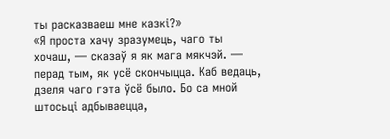ты расказваеш мне казкі?»
«Я проста хачу зразумець, чаго ты хочаш, — сказаў я як мага мякчэй. — перад тым, як усё скончыцца. Каб ведаць, дзеля чаго гэта ўсё было. Бо са мной штосьці адбываецца,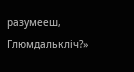разумееш, Глюмдалькліч?»